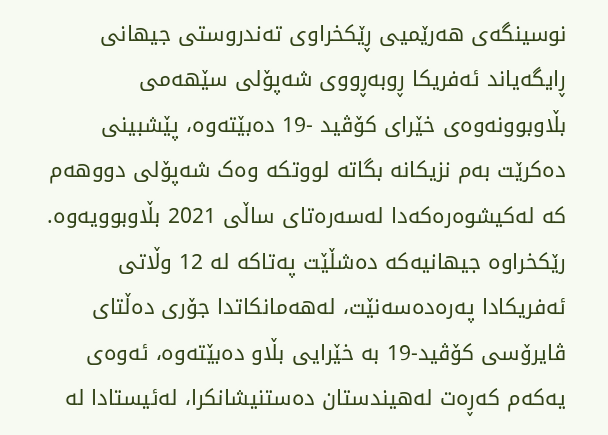نوسینگەی هەرێمیی ڕێکخراوی تەندروستی جیهانی ڕایگەیاند ئەفریکا ڕوبەڕووی شەپۆلی سێهەمی بڵاوبوونەوەی خێرای کۆڤید -19 دەبێتەوە، پێشبینی دەکرێت بەم نزیکانە بگاتە لووتکە وەک شەپۆلی دووهەم کە لەکیشوەرەکەدا لەسەرەتای ساڵی 2021 بڵاوبوویەوە.
رێکخراوە جیهانیەکە دەشڵێت پەتاکە لە 12 وڵاتی ئەفریکادا پەرەدەسەنێت، لەهەمانکاتدا جۆری دەڵتای ڤایرۆسی کۆڤید-19 بە خێرایی بڵاو دەبێتەوە، ئەوەی یەکەم کەڕەت لەهیندستان دەستنیشانکرا، لەئیستادا لە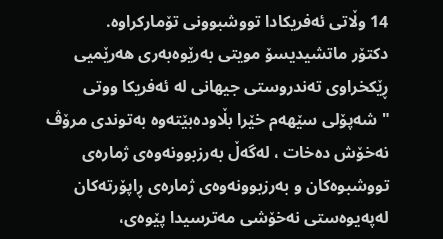14 وڵاتی ئەفریکادا تووشبوونی تۆمارکراوە.
دکتۆر ماتشیدیسۆ مویتی بەرێوەبەری هەرێمیی ڕێکخراوی تەندروستی جیهانی لە ئەفریکا ووتی "شەپۆلی سێهەم خێرا بڵاودەبێتەوە بەتوندی مرۆڤ نەخۆش دەخات ، لەگەڵ بەرزبوونەوەی ژمارەی تووشبوەکان و بەرزبوونەوەی ژمارەی ڕاپۆرتەکان لەپەیوەستی نەخۆشی مەترسیدا پێوەی،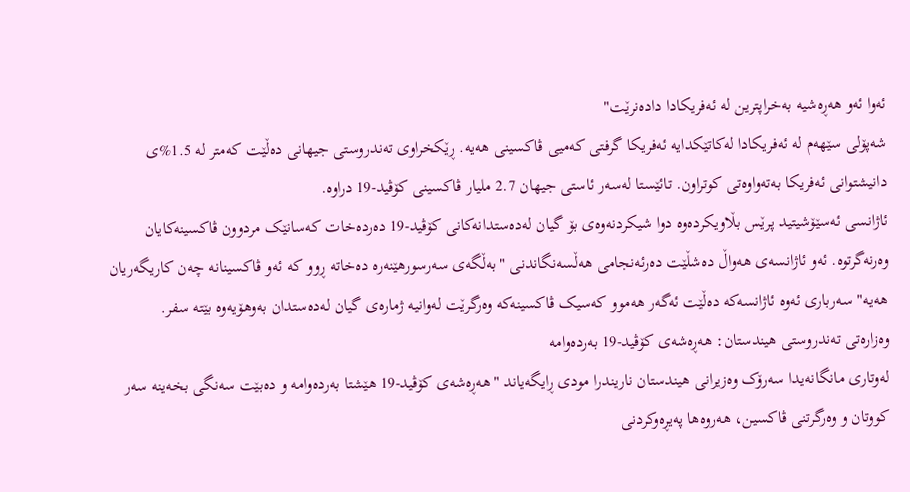ئەوا ئەو هەڕەشیە بەخراپترین لە ئەفریکادا دادەنرێت"
شەپۆلی سێهەم لە ئەفریکادا لەکاتێکدایە ئەفریکا گرفتی کەمیی ڤاکسینی هەیە. ڕێکخراوی تەندروستی جیهانی دەڵێت کەمتر لە 1.5%ی دانیشتوانی ئەفریکا بەتەواوەتی کوتراون. تائێستا لەسەر ئاستی جیهان 2.7 ملیار ڤاکسینی کۆڤید-19 دراوە.
ئاژانسی ئەسێۆشیتید پرێس بڵاویکردەوە دوا شیکردنەوەی بۆ گیان لەدەستدانەکانی کۆڤید-19 دەردەخات کەسانێک مردوون ڤاکسینەکایان وەرنەگرتوە. ئەو ئاژانسەی هەواڵ دەشڵێت دەرئەنجامی هەڵسەنگاندنی "بەڵگەی سەرسورهێنەرە دەخاتە ڕوو کە ئەو ڤاکسینانە چەن کاریگەریان هەیە" سەرباری ئەوە ئاژانسەکە دەڵێت ئەگەر هەموو کەسیک ڤاکسینەکە وەرگرێت لەوانیە ژمارەی گیان لەدەستدان بەوهۆیەوە بێتە سفر.
وەزارەتی تەندروستی هیندستان: هەڕەشەی کۆڤید-19 بەردەوامە
لەوتاری مانگانەیدا سەرۆک وەزیرانی هیندستان ناریندرا مودی ڕایگەیاند "هەڕەشەی کۆڤید-19 هێشتا بەردەوامە و دەبێت سەنگی بخەینە سەر کووتان و وەرگرتنی ڤاکسین، هەروەها پەیڕەوکردنی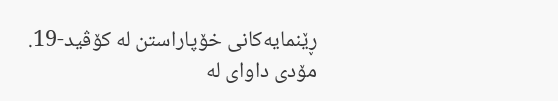ڕێنمایەکانی خۆپاراستن لە کۆڤید-19.
مۆدی داوای لە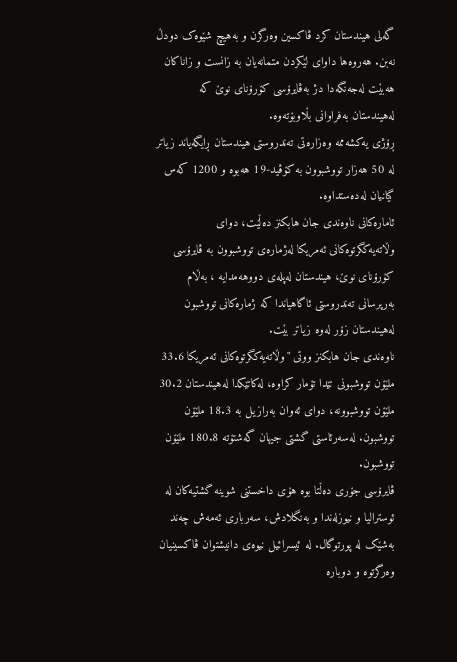گەلی هیندستان کرد ڤاکسین وەرگرن و بەهیچ شێوەک دودڵ نەبن. هەروەها داوای لێکردن متمانەیان بە زانست و زاناکان هەبێت لەجەنگەدا دژ بەڤایرۆسی کۆرۆنای نوێ کە لەهیندستان بەفراوانی بڵاوبۆتەوە.
ڕۆژی یەکشەممە وەزارەتی تەندروستی هیندستان ڕایگەیاند زیاتر لە 50 هەزار تووشبوون بە کۆڤید-19 هەبوە و 1200 کەس گیانیان لەدەستداوە.
ئامارەکانی ناوەندی جان هابکنز دەڵێت، دوای وڵاتەیەکگرتوەکانی ئەمریکا لەژمارەی تووشبوون بە ڤایرۆسی کۆرۆنای نوێ، هیندستان لەپلەی دووهەمدایە ، بەڵام بەرپرسانی تەندروستی ئاگاهیاندا کە ژمارەکانی تووشبون لەهیندستان زۆر لەوە زیاتر بێت.
ناوەندی جان هابکنز ووتی "وڵاتەیەکگرتوەکانی ئەمریکا 33.6 ملێۆن تووشبونی تێدا تۆمار کراوە، لەکاتێکدا لەهیندستان 30.2 ملێۆن تووشبوونە، دوای ئەوان بەرازیل بە 18.3 ملێۆن تووشبون. لەسەرئاستی گشتی جیهان گەشتۆتە 180.8 ملێۆن تووشبون.
ڤایرۆسی جۆری دەڵتا بوە هۆی داخستنی شوینە گشتیەکان لە ئوسترالیا و نیوزلەندا و بەنگلادش، سەرباری ئەمەش چەند بەشێک لە پورتوگال. لە ئیسرائیل نیوەی دانیشتوان ڤاکسینیان وەرگرتوە و دوبارە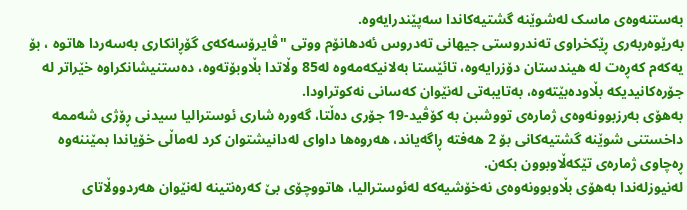بەستنەوەی ماسک لەشوێنە گشتیەکاندا سەپێندرایەوە.
بەرێوەربەری ڕێکخراوی تەندروستی جیهانی تەدروس ئەدهانۆم ووتی "ڤایرۆسەکەی گۆڕانکاری بەسەردا هاتوە ، بۆ یەکەم کەڕەت لە هیندستان دۆزرایەوە، تائێستا بەلانیکەمەوە لە85 وڵاتدا بڵاوبۆتەوە، دەستنیشانکراوە خێراتر لە جۆرەکانیدیکە بڵاودەبێتەوە، بەتایبەتی لەنێوان کەسانی نەکوتراودا.
بەهۆی بەرزبوونەوەی ژمارەی تووشبن بە کۆڤید-19 جۆری دەڵتا، گەورە شاری ئوسترالیا سیدنی ڕۆژی شەممە داخستنی شوێنە گشتیەکانی بۆ 2 هەفتە ڕاگەیاند، هەروەها داوای لەدانیشتوان کرد لەماڵی خۆیاندا بمێننەوە ڕەچاوی ژمارەی تێکەڵاوبوون بکەن.
لەنیوزلەندا بەهۆی بڵاوبوونەوەی نەخۆشیەکە لەئوسترالیا، هاتووچۆی بێ کەرەنتینە لەنێوان هەردووڵاتای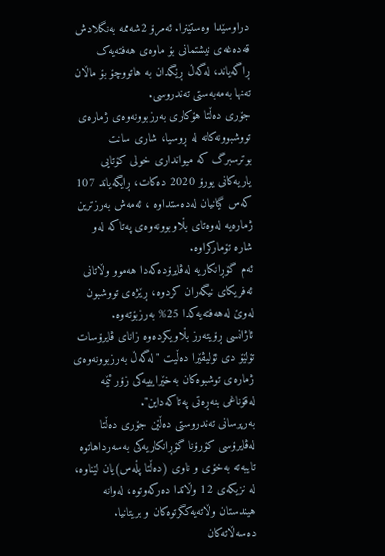دراوسێدا وەستێنرا. ئەمرۆ 2شەممە بەنگلادش قەدەغەی نیشتمانی بۆ ماوەی هەفتەیەک ڕاگەیاند، لەگەڵ ڕێگدان بە هاتووچۆ بۆ ماڵان تەنها بەمەبەستی تەندروسی.
جۆری دەڵتا هۆکاری بەرزبوونەوەی ژمارەی تووشبوونەکانە لە ڕوسیا، شاری سانت بوترسبرگ کە میوانداری خولی کۆتایی یاریەکانی یورۆ 2020 دەکات، ڕایگەیاند 107 کەس گیانیان لەدەستداوە ، ئەمەش بەرزترین ژمارەیە لەوەتای بڵاوبوونەوەی پەتاکە لەو شارە تۆمارکراوە.
ئەم گۆڕانکاریە لەڤایرۆدەکەدا هەموو وڵاتانی ئەفریکای نیگەران کردوە، ڕێژەی تووشبون لەوێ لەهەفتەیەکدا 25% بەرزبۆتەوە.
ئاژانسی ڕۆیتەرز بڵاویکردەوە زانای ڤایرۆسات تۆلێۆ دی ئۆلیڤێرا دەڵیت "لەگەڵ بەرزبوونەوەی ژمارەی توشبوەکان بەخێرایییەکی زۆر ئێمە لەقۆناغی بنەڕەتی پەتاکەداین".
بەرپرسانی تەندروستی دەڵێن جۆری دەڵتا لەڤایرۆسی کۆرۆنا گۆڕانکاریەکی بەسەرداهاتوە تایبەتە بەخۆی و ناوی (دەڵتا پڵەس)یان لێناوە، لە نزیکەی 12 وڵاتدا دەرکەوتوە، لەوانە هیندستان وڵاتەیەکگرتوەکان و بریتانیا. دەسەڵاتەکان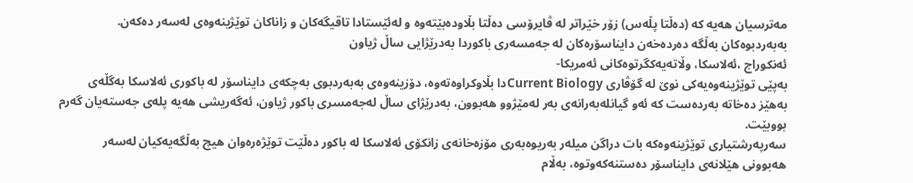مەترسیان هەیە کە (دەڵتا پڵەس) زۆر خێراتر لە ڤایرۆسی دەڵتا بڵاودەبێتەوە و لەئێستادا تاقیگەکان و زاناکان توێژینەوەی لەسەر دەکەن.
بەبەردبوەکان بەڵگە دەردەخەن دایناسۆرەکان لە جەمسەری باکوردا بەدرێژایی ساڵ ژیاون
ئەنکوراج ،ئەلاسکا، وڵاتەیەکگرتوەکانی ئەمریکا-
بەپێی توێژینەوەیەکی نوێ لە گۆڤاری Current Biologyدا بڵاوکراوەتەوە، دۆزینەوەی بەبەردبوی بەچکەی دایناسۆر لە باکوری ئەلاسکا بەگڵەی بەهێز دەخاتە بەردەست کە ئەو گیانلەبەرانەی بەر لەمێژوو هەبوون، بەدرێژای ساڵ لەجەمسری باکور ژیاون، ئەگەریشی هەیە پلەی جەستەیان گەرم بووبێت.
سەرپەرشتیاری توێژینەوەکە بات دراگن میلەر بەریوەبەری مۆزەخانەی زانکۆی ئەلاسکا لە باکور دەڵێت توێژەرەوان هیچ بەڵگەیەکیان لەسەر هەبوونی هێلانەی دایناسۆر دەستنەکەوتوە، بەڵام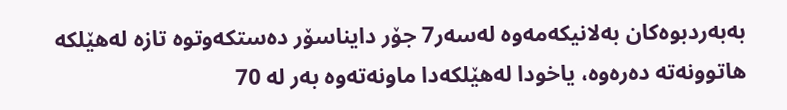بەبەردبوەکان بەلانیکەمەوە لەسەر7 جۆر دایناسۆر دەستکەوتوە تازە لەهێلکە هاتوونەتە دەرەوە، یاخودا لەهێلکەدا ماونەتەوە بەر لە 70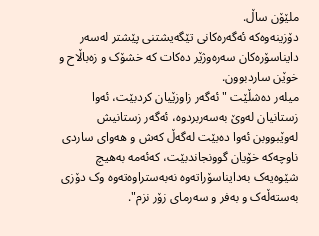ملێۆن ساڵ.
دۆزینەوەکە ئەگەرەکانی تێگەیشتنی پێشتر لەسەر دایناسۆرەکان سەرەوژێر دەکات کە خشۆک و زەباڵاح و خوێن ساردبوون.
میلەر دەشڵێت "ئەگەر زاوزێیان کردبێت، ئەوا زستانیان لەوێ بەسەربردوە، ئەگەر زستانیش لەوێبووبن ئەوا دەبێت لەگەڵ کەش و هەوای ساردی ناوچەکە خۆیان گوونجاندبێت، کەئەمە بەهیچ شێوەیەک بەدایناسۆراتەوە نەبەستراوەتەوە وک دۆزی بەستەڵەک و بەفر و سەرمای زۆر نزم".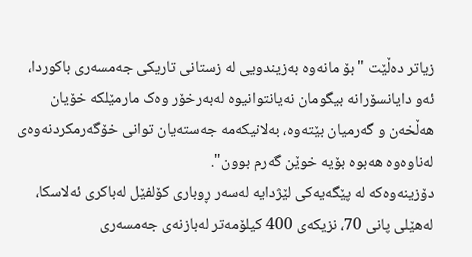زیاتر دەڵێت "بۆ مانەوە بەزیندویی لە زستانی تاریکی جەمسەری باکوردا، ئەو دایانسۆرانە بیگومان نەیانتوانیوە لەبەرخۆر وەک مارمێلکە خۆیان هەڵخەن و گەرمیان بێتەوە، بەلانیکەمە جەستەیان توانی خۆگەرمکردنەوەی لەناوەوە هەبوە بۆیە خوێن گەرم بوون".
دۆزینەوەکە لە پێگەیەکی لێژدایە لەسەر ڕوباری کۆلفێل لەباکری ئەلاسکا، لەهێلی پانی 70، نزیکەی 400 کیلۆمەتر لەبازنەی جەمسەری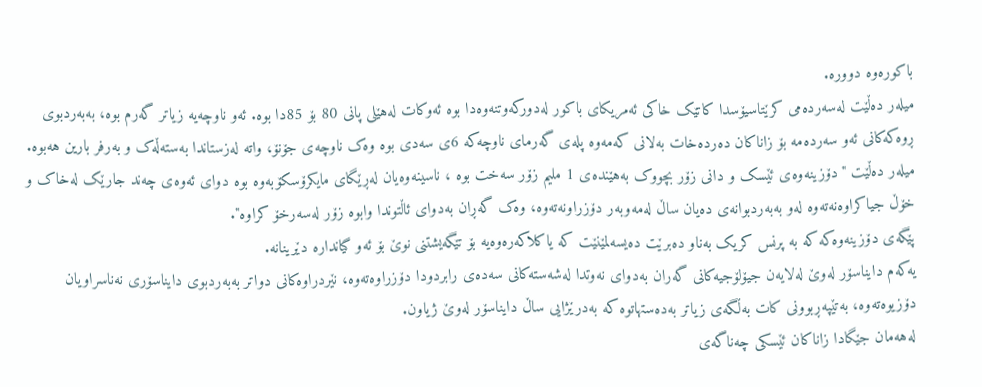باکورەوە دوورە.
میلەر دەڵێت لەسەردەمی کرێتاسیۆسدا کاتێک خاکی ئەمریکای باکور لەدورکەوتنەوەدا بوە ئەوکات لەهێلی پانی 80 بۆ 85دا بوە. ئەو ناوچەیە زیاتر گەرم بوە، بەبەردبوی ڕوەکەکانی ئەو سەردەمە بۆ زاناکان دەردەخات بەلانی کەمەوە پلەی گەرمای ناوچەکە 6ی سەدی بوە وەک ناوچەی جۆنۆ، واتە لەزستاندا بەستەڵەک و بەرفر بارین هەبوە.
میلەر دەڵێت "دۆزینەوەی ئێسک و دانی زۆر بچووک بەهێندەی 1 ملیم زۆر سەخت بوە ، ناسینەوەیان لەڕێگای مایکرۆسکۆبەوە بوە دوای ئەوەی چەند جارێک لەخاک و خۆڵ جیاکراوەنەتەوە لەو بەبەردبوانەی دەیان ساڵ لەمەوبەر دۆزراونەتەوە، وەک گەڕان بەدوای ئاڵتوندا وابوە زۆر لەسەرخۆ کراوە".
پێگەی دۆزینەوەکە کە بە پرنس کریک بەناو دەبرێت دەیسەلمێنێت کە یاکلاکەرەوەیە بۆ تێگەیشتنی نوێ بۆ ئەو گیاندارە دێرینانە.
یەکەم دایناسۆر لەوێ لەلایەن جیۆلۆجیەکانی گەران بەدوای نەوتدا لەشەستەکانی سەدەی رابردودا دۆزراوەتەوە، نێردراوەکانی دواتر بەبەردبوی دایناسۆری نەناسراویان دۆزیوەتەوە، بەتێپەڕبوونی کات بەڵگەی زیاتر بەدەستهاتوە کە بەدرێژایی ساڵ دایناسۆر لەوێ ژیاون.
لەهەمان جێگادا زاناکان ئێسکی چەناگەی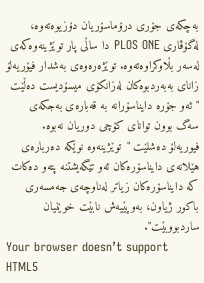بەچکەی جۆری درۆماسۆریان دۆزیوەتەوە، لەگۆڤاری PLOS ONE دا ساڵی پار توێژینەوەکەی لەسەر بڵاوکراوەتەوە. توێژەرەوەی بەشدار فیۆریەلۆ زانای بەبەردبوەکان لەزانکۆی میسۆدیست دەڵێت "ئەو جۆرە دایناسۆرانە بە قەبارەی بەجکەی سەگ بوون توانای کۆچی دوریان نەبوە.
فیوریەلۆ دەشلێت "توێژینەوە نوێکە دەربارەی هێلانەی دایناسۆرەکان ئەو تێگەیشتنە پتەو دەکات کە دایناسۆرەکان زیاتر لەناوچەی جەمسەری باکور ژیاون، بەوپێیەش نابێت خوێنیان ساردبووبێت".
Your browser doesn’t support HTML5